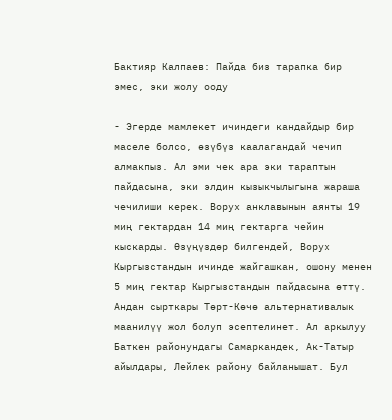Бактияр Калпаев: Пайда биз тарапка бир эмес, эки жолу ооду

- Эгерде мамлекет ичиндеги кандайдыр бир маселе болсо, өзүбүз каалагандай чечип алмакпыз. Ал эми чек ара эки тараптын пайдасына, эки элдин кызыкчылыгына жараша чечилиши керек. Ворух анклавынын аянты 19 миң гектардан 14 миң гектарга чейин кыскарды. Өзүңүздөр билгендей, Ворух Кыргызстандын ичинде жайгашкан, ошону менен 5 миң гектар Кыргызстандын пайдасына өттү.
Андан сырткары Төрт-Көчө альтернативалык маанилүү жол болуп эсептелинет. Ал аркылуу Баткен районундагы Самаркандек, Ак-Татыр айылдары, Лейлек району байланышат. Бул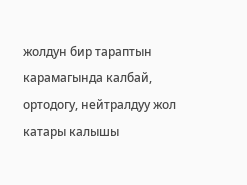жолдун бир тараптын карамагында калбай, ортодогу, нейтралдуу жол катары калышы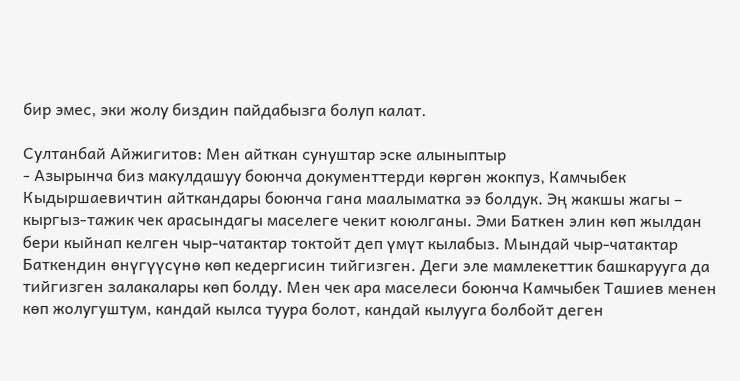бир эмес, эки жолу биздин пайдабызга болуп калат.

Султанбай Айжигитов: Мен айткан сунуштар эске алыныптыр
- Азырынча биз макулдашуу боюнча документтерди көргөн жокпуз, Камчыбек Кыдыршаевичтин айткандары боюнча гана маалыматка ээ болдук. Эң жакшы жагы – кыргыз-тажик чек арасындагы маселеге чекит коюлганы. Эми Баткен элин көп жылдан бери кыйнап келген чыр-чатактар токтойт деп үмүт кылабыз. Мындай чыр-чатактар Баткендин өнүгүүсүнө көп кедергисин тийгизген. Деги эле мамлекеттик башкарууга да тийгизген залакалары көп болду. Мен чек ара маселеси боюнча Камчыбек Ташиев менен көп жолугуштум, кандай кылса туура болот, кандай кылууга болбойт деген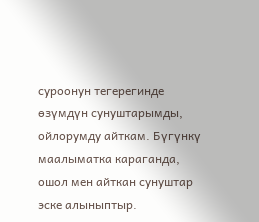суроонун тегерегинде өзүмдүн сунуштарымды, ойлорумду айткам. Бүгүнкү маалыматка караганда, ошол мен айткан сунуштар эске алыныптыр.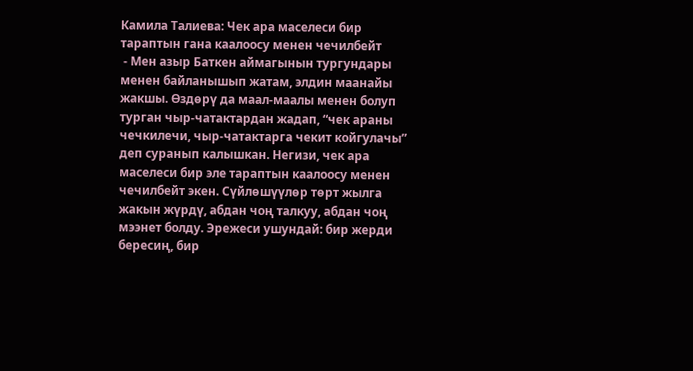Камила Талиева: Чек ара маселеси бир тараптын гана каалоосу менен чечилбейт
 - Мен азыр Баткен аймагынын тургундары менен байланышып жатам, элдин маанайы жакшы. Өздөрү да маал-маалы менен болуп турган чыр-чатактардан жадап, “чек араны чечкилечи, чыр-чатактарга чекит койгулачы” деп суранып калышкан. Негизи, чек ара маселеси бир эле тараптын каалоосу менен чечилбейт экен. Сүйлөшүүлөр төрт жылга жакын жүрдү, абдан чоң талкуу, абдан чоң мээнет болду. Эрежеси ушундай: бир жерди бересиң, бир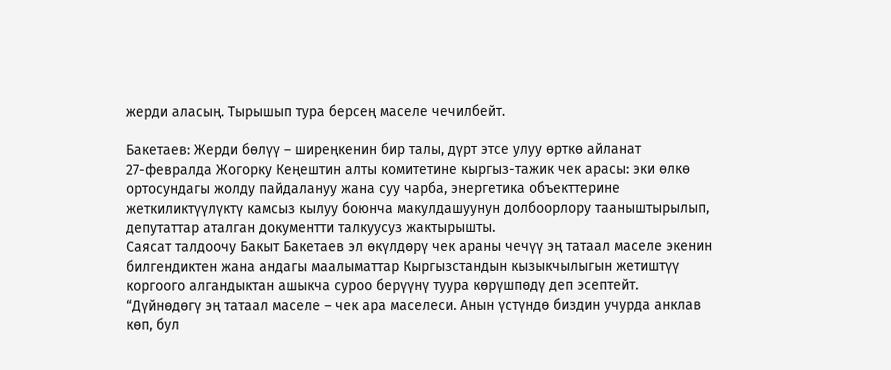жерди аласың. Тырышып тура берсең маселе чечилбейт.

Бакетаев: Жерди бөлүү – ширеңкенин бир талы, дүрт этсе улуу өрткө айланат
27-февралда Жогорку Кеңештин алты комитетине кыргыз-тажик чек арасы: эки өлкө ортосундагы жолду пайдалануу жана суу чарба, энергетика объекттерине жеткиликтүүлүктү камсыз кылуу боюнча макулдашуунун долбоорлору тааныштырылып, депутаттар аталган документти талкуусуз жактырышты.
Саясат талдоочу Бакыт Бакетаев эл өкүлдөрү чек араны чечүү эң татаал маселе экенин билгендиктен жана андагы маалыматтар Кыргызстандын кызыкчылыгын жетиштүү коргоого алгандыктан ашыкча суроо берүүнү туура көрүшпөдү деп эсептейт.
“Дүйнөдөгү эң татаал маселе – чек ара маселеси. Анын үстүндө биздин учурда анклав көп, бул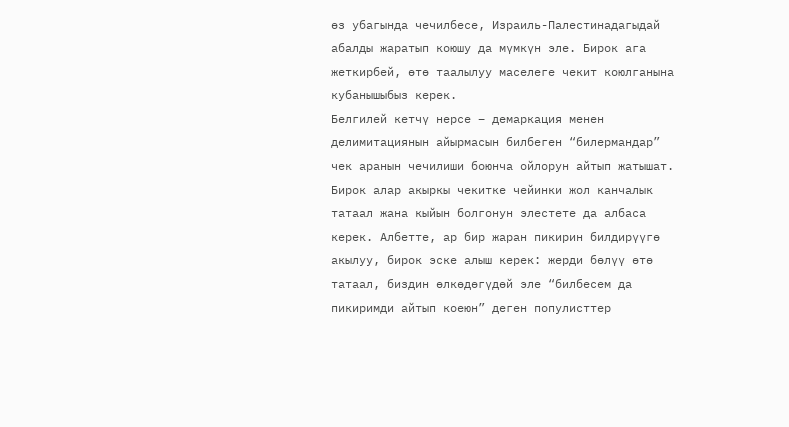өз убагында чечилбесе, Израиль-Палестинадагыдай абалды жаратып коюшу да мүмкүн эле. Бирок ага жеткирбей, өтө таалылуу маселеге чекит коюлганына кубанышыбыз керек.
Белгилей кетчү нерсе – демаркация менен делимитациянын айырмасын билбеген “билермандар” чек аранын чечилиши боюнча ойлорун айтып жатышат. Бирок алар акыркы чекитке чейинки жол канчалык татаал жана кыйын болгонун элестете да албаса керек. Албетте, ар бир жаран пикирин билдирүүгө акылуу, бирок эске алыш керек: жерди бөлүү өтө татаал, биздин өлкөдөгүдөй эле “билбесем да пикиримди айтып коеюн” деген популисттер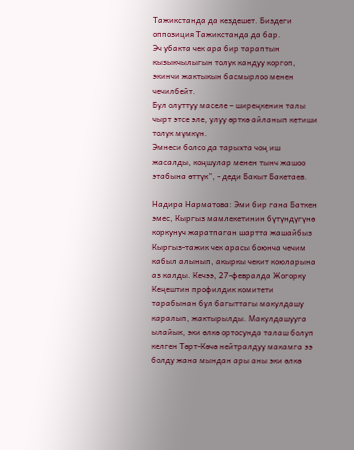Тажикстанда да кездешет. Биздеги оппозиция Тажикстанда да бар.
Эч убакта чек ара бир тараптын кызыкчылыгын толук кандуу коргоп, экинчи жактыкын басмырлоо менен чечилбейт.
Бул олуттуу маселе – ширеңкенин талы чырт этсе эле, улуу өрткө айланып кетиши толук мүмкүн.
Эмнеси болсо да тарыхта чоң иш жасалды, коңшулар менен тынч жашоо этабына өттүк”, - деди Бакыт Бакетаев.

Надира Нарматова: Эми бир гана Баткен эмес, Кыргыз мамлекетинин бүтүндүгүнө коркунуч жаратпаган шартта жашайбыз
Кыргыз-тажик чек арасы боюнча чечим кабыл алынып, акыркы чекит коюларына аз калды. Кечээ, 27-февралда Жогорку Кеңештин профилдик комитети тарабынан бул багыттагы макулдашу каралып, жактырылды. Макулдашууга ылайык, эки өлкө ортосунда талаш болуп келген Төрт-Көчө нейтралдуу макамга ээ болду жана мындан ары аны эки өлкө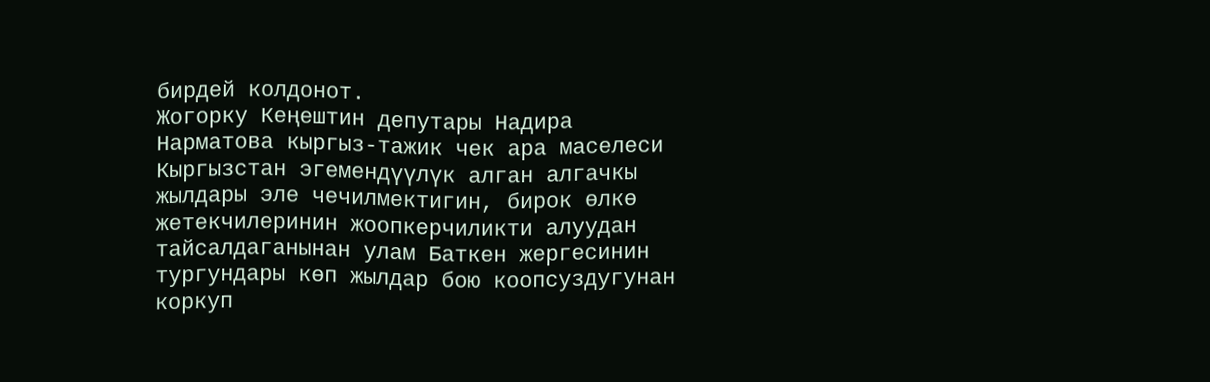бирдей колдонот.
Жогорку Кеңештин депутары Надира Нарматова кыргыз-тажик чек ара маселеси Кыргызстан эгемендүүлүк алган алгачкы жылдары эле чечилмектигин, бирок өлкө жетекчилеринин жоопкерчиликти алуудан тайсалдаганынан улам Баткен жергесинин тургундары көп жылдар бою коопсуздугунан коркуп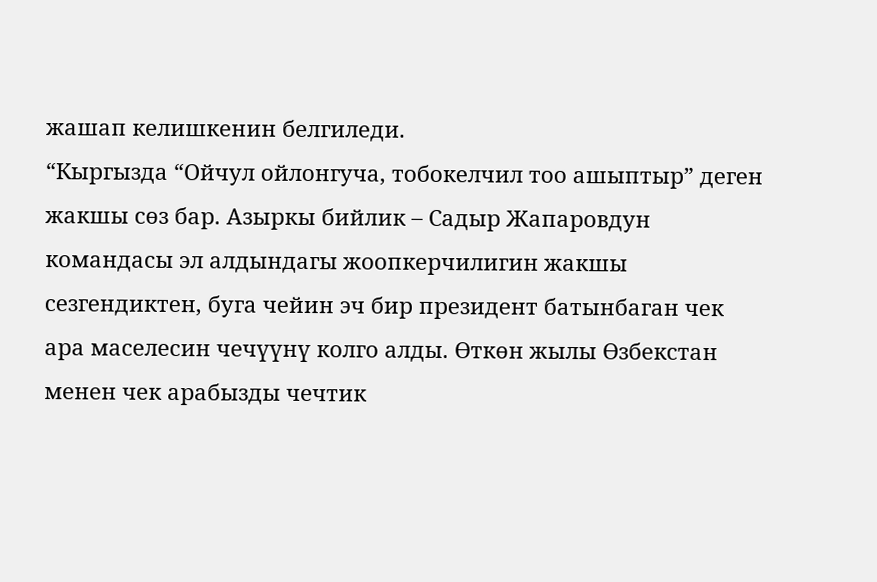жашап келишкенин белгиледи.
“Кыргызда “Ойчул ойлонгуча, тобокелчил тоо ашыптыр” деген жакшы сөз бар. Азыркы бийлик – Садыр Жапаровдун командасы эл алдындагы жоопкерчилигин жакшы сезгендиктен, буга чейин эч бир президент батынбаган чек ара маселесин чечүүнү колго алды. Өткөн жылы Өзбекстан менен чек арабызды чечтик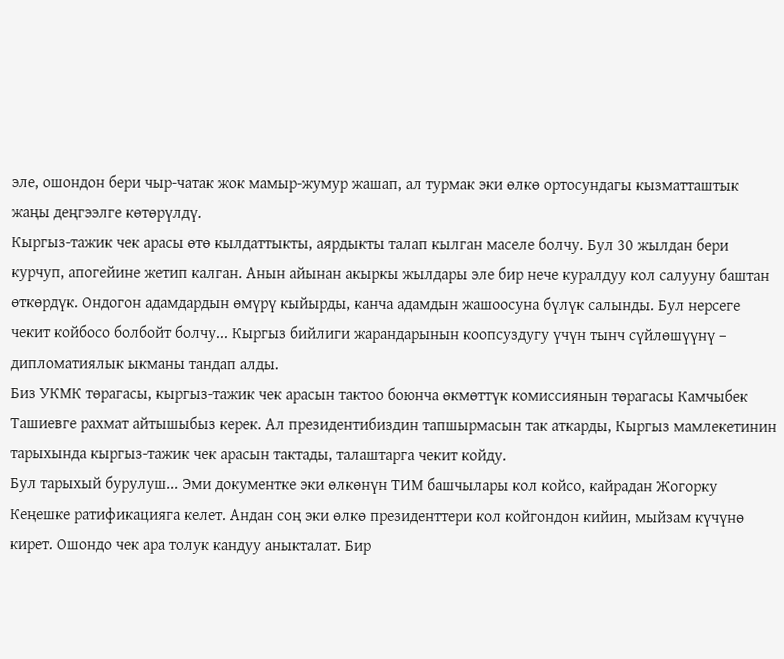эле, ошондон бери чыр-чатак жок мамыр-жумур жашап, ал турмак эки өлкө ортосундагы кызматташтык жаңы деңгээлге көтөрүлдү.
Кыргыз-тажик чек арасы өтө кылдаттыкты, аярдыкты талап кылган маселе болчу. Бул 30 жылдан бери курчуп, апогейине жетип калган. Анын айынан акыркы жылдары эле бир нече куралдуу кол салууну баштан өткөрдүк. Ондогон адамдардын өмүрү кыйырды, канча адамдын жашоосуна бүлүк салынды. Бул нерсеге чекит койбосо болбойт болчу... Кыргыз бийлиги жарандарынын коопсуздугу үчүн тынч сүйлөшүүнү – дипломатиялык ыкманы тандап алды.
Биз УКМК төрагасы, кыргыз-тажик чек арасын тактоо боюнча өкмөттүк комиссиянын төрагасы Камчыбек Ташиевге рахмат айтышыбыз керек. Ал президентибиздин тапшырмасын так аткарды, Кыргыз мамлекетинин тарыхында кыргыз-тажик чек арасын тактады, талаштарга чекит койду.
Бул тарыхый бурулуш... Эми документке эки өлкөнүн ТИМ башчылары кол койсо, кайрадан Жогорку Кеңешке ратификацияга келет. Андан соң эки өлкө президенттери кол койгондон кийин, мыйзам күчүнө кирет. Ошондо чек ара толук кандуу аныкталат. Бир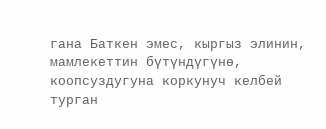гана Баткен эмес, кыргыз элинин, мамлекеттин бүтүндүгүнө, коопсуздугуна коркунуч келбей турган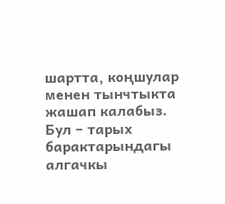шартта, коңшулар менен тынчтыкта жашап калабыз.
Бул – тарых барактарындагы алгачкы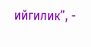ийгилик”, -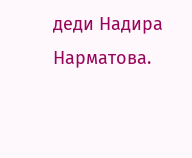деди Надира Нарматова.